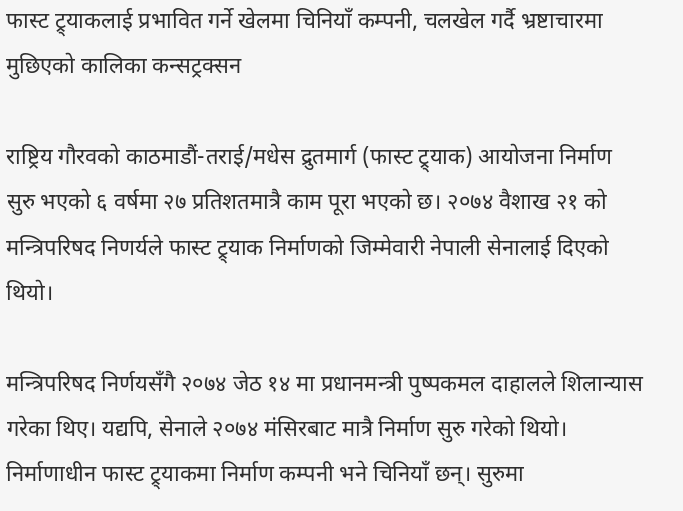फास्ट ट्र्याकलाई प्रभावित गर्ने खेलमा चिनियाँ कम्पनी, चलखेल गर्दै भ्रष्टाचारमा मुछिएको कालिका कन्सट्रक्सन

राष्ट्रिय गौरवको काठमाडौं-तराई/मधेस द्रुतमार्ग (फास्ट ट्र्याक) आयोजना निर्माण सुरु भएको ६ वर्षमा २७ प्रतिशतमात्रै काम पूरा भएको छ। २०७४ वैशाख २१ को मन्त्रिपरिषद निणर्यले फास्ट ट्र्याक निर्माणको जिम्मेवारी नेपाली सेनालाई दिएको थियो।

मन्त्रिपरिषद निर्णयसँगै २०७४ जेठ १४ मा प्रधानमन्त्री पुष्पकमल दाहालले शिलान्यास गरेका थिए। यद्यपि, सेनाले २०७४ मंसिरबाट मात्रै निर्माण सुरु गरेको थियो। निर्माणाधीन फास्ट ट्र्याकमा निर्माण कम्पनी भने चिनियाँ छन्। सुरुमा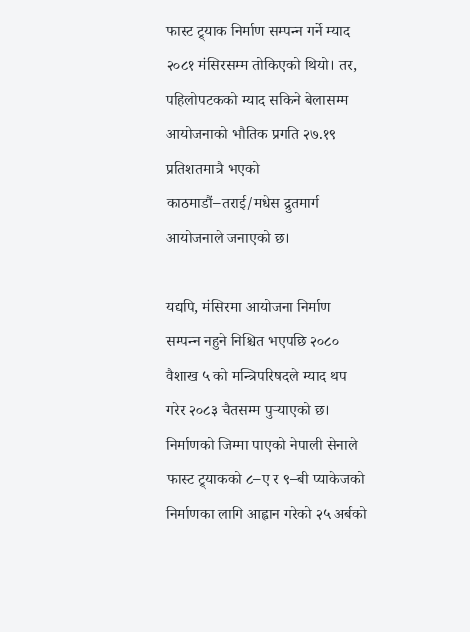फास्ट ट्र्याक निर्माण सम्पन्‍न गर्ने म्याद २०८१ मंसिरसम्म तोकिएको थियो। तर, पहिलोपटकको म्याद सकिने बेलासम्म आयोजनाको भौतिक प्रगति २७.१९ प्रतिशतमात्रै भएको काठमाडौं–तराई/मधेस द्रुतमार्ग आयोजनाले जनाएको छ।

यद्यपि, मंसिरमा आयोजना निर्माण सम्पन्‍न नहुने निश्चित भएपछि २०८० वैशाख ५ को मन्त्रिपरिषदले म्याद थप गरेर २०८३ चैतसम्म पुर्‍याएको छ। निर्माणको जिम्मा पाएको नेपाली सेनाले फास्ट ट्र्याकको ८–ए र ९–बी प्याकेजको निर्माणका लागि आह्वान गरेको २५ अर्बको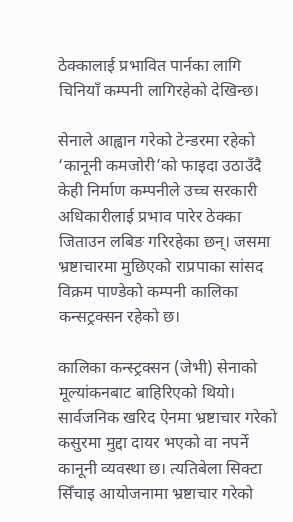ठेक्कालाई प्रभावित पार्नका लागि चिनियाँ कम्पनी लागिरहेको देखिन्छ।

सेनाले आह्वान गरेको टेन्डरमा रहेको ‘कानूनी कमजोरी’को फाइदा उठाउँदै केही निर्माण कम्पनीले उच्च सरकारी अधिकारीलाई प्रभाव पारेर ठेक्का जिताउन लबिङ गरिरहेका छन्। जसमा भ्रष्टाचारमा मुछिएको राप्रपाका सांसद विक्रम पाण्डेको कम्पनी कालिका कन्सट्रक्सन रहेको छ।

कालिका कन्स्ट्रक्सन (जेभी) सेनाको मूल्यांकनबाट बाहिरिएको थियो। सार्वजनिक खरिद ऐनमा भ्रष्टाचार गरेको कसुरमा मुद्दा दायर भएको वा नपर्ने कानूनी व्यवस्था छ। त्यतिबेला सिक्टा सिँचाइ आयोजनामा भ्रष्टाचार गरेको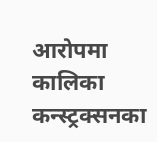आरोपमा कालिका कन्स्ट्रक्सनका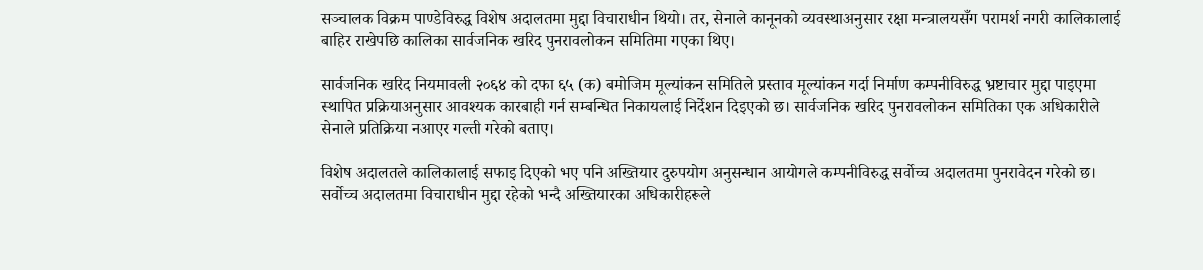सञ्चालक विक्रम पाण्डेविरुद्ध विशेष अदालतमा मुद्दा विचाराधीन थियो। तर, सेनाले कानूनको व्यवस्थाअनुसार रक्षा मन्त्रालयसँग परामर्श नगरी कालिकालाई बाहिर राखेपछि कालिका सार्वजनिक खरिद पुनरावलोकन समितिमा गएका थिए।

सार्वजनिक खरिद नियमावली २०६४ को दफा ६५ (क) बमोजिम मूल्यांकन समितिले प्रस्ताव मूल्यांकन गर्दा निर्माण कम्पनीविरुद्ध भ्रष्टाचार मुद्दा पाइएमा स्थापित प्रक्रियाअनुसार आवश्यक कारबाही गर्न सम्बन्धित निकायलाई निर्देशन दिइएको छ। सार्वजनिक खरिद पुनरावलोकन समितिका एक अधिकारीले सेनाले प्रतिक्रिया नआएर गल्ती गरेको बताए।

विशेष अदालतले कालिकालाई सफाइ दिएको भए पनि अख्तियार दुरुपयोग अनुसन्धान आयोगले कम्पनीविरुद्ध सर्वोच्च अदालतमा पुनरावेदन गरेको छ। सर्वोच्च अदालतमा विचाराधीन मुद्दा रहेको भन्दै अख्तियारका अधिकारीहरूले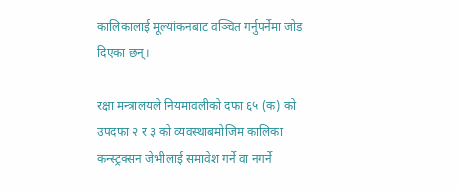कालिकालाई मूल्यांकनबाट वञ्चित गर्नुपर्नेमा जोड दिएका छन्।

रक्षा मन्त्रालयले नियमावलीको दफा ६५ (क) को उपदफा २ र ३ को व्यवस्थाबमोजिम कालिका कन्स्ट्रक्सन जेभीलाई समावेश गर्ने वा नगर्ने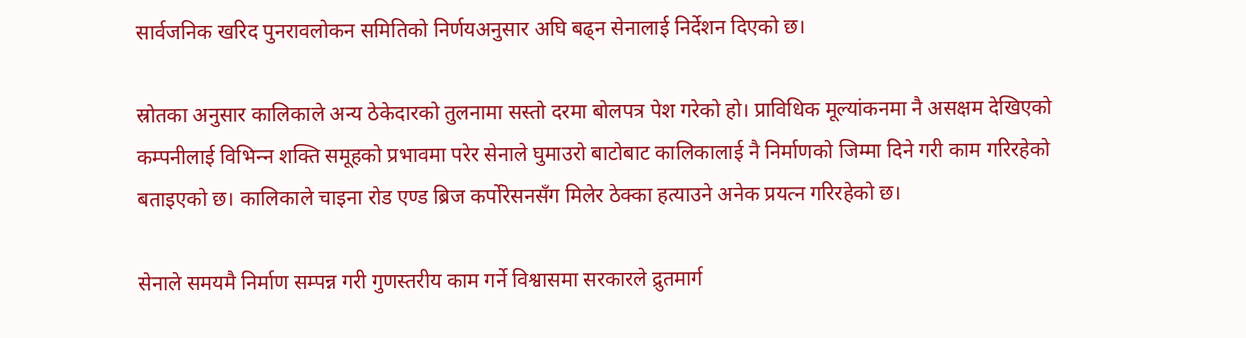सार्वजनिक खरिद पुनरावलोकन समितिको निर्णयअनुसार अघि बढ्न सेनालाई निर्देशन दिएको छ।

स्रोतका अनुसार कालिकाले अन्य ठेकेदारको तुलनामा सस्तो दरमा बोलपत्र पेश गरेको हो। प्राविधिक मूल्यांकनमा नै असक्षम देखिएको कम्पनीलाई विभिन्‍न शक्ति समूहको प्रभावमा परेर सेनाले घुमाउरो बाटोबाट कालिकालाई नै निर्माणको जिम्मा दिने गरी काम गरिरहेको बताइएको छ। कालिकाले चाइना रोड एण्ड ब्रिज कर्पोरेसनसँग मिलेर ठेक्का हत्याउने अनेक प्रयत्‍न गरिरहेको छ।

सेनाले समयमै निर्माण सम्पन्न गरी गुणस्तरीय काम गर्ने विश्वासमा सरकारले द्रुतमार्ग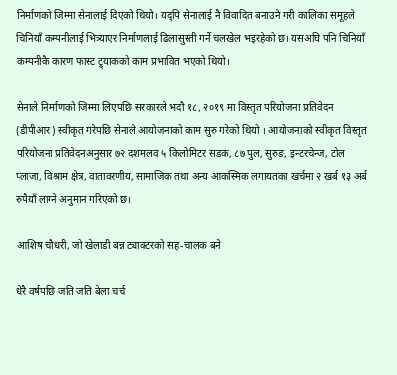निर्माणको जिम्मा सेनालाई दिएको थियो। यद्पि सेनालाई नै विवादित बनाउने गरी कालिका समूहले चिनियाँ कम्पनीलाई भित्र्याएर निर्माणलाई ढिलासुस्ती गर्ने चलखेल भइरहेको छ। यसअघि पनि चिनियाँ कम्पनीकै कारण फास्ट ट्र्याकको काम प्रभावित भएको थियो।

सेनाले निर्माणको जिम्मा लिएपछि सरकारले भदौ १८, २०१९ मा विस्तृत परियोजना प्रतिवेदन (डीपीआर) स्वीकृत गरेपछि सेनाले आयोजनाको काम सुरु गरेको थियो । आयोजनाको स्वीकृत विस्तृत परियोजना प्रतिवेदनअनुसार ७२ दशमलव ५ किलोमिटर सडक, ८७ पुल, सुरुङ, इन्टरचेन्ज, टोल प्लाजा, विश्राम क्षेत्र, वातावरणीय, सामाजिक तथा अन्य आकस्मिक लगायतका खर्चमा २ खर्ब १३ अर्ब रुपैयाँ लाग्ने अनुमान गरिएको छ।

आशिष चौधरी, जो खेलाडी बन्न ट्याक्टरको सह-चालक बने

धेरै वर्षपछि जति जति बेला चर्च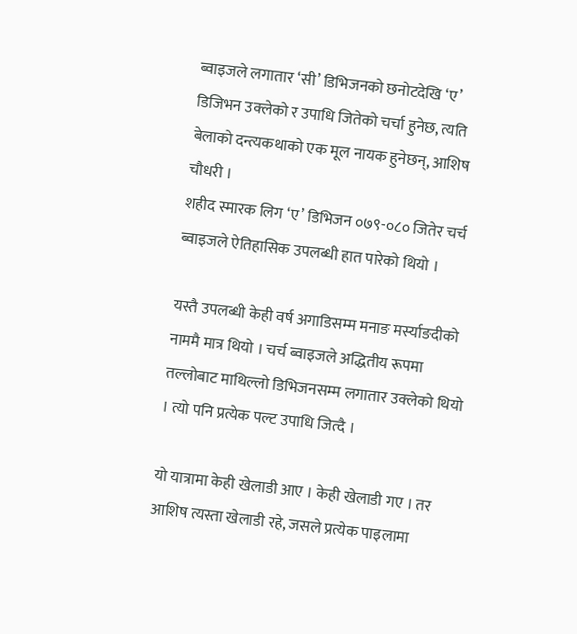ब्वाइजले लगातार ‘सी’ डिभिजनको छनोटदेखि ‘ए’ डिजिभन उक्लेको र उपाधि जितेको चर्चा हुनेछ, त्यति बेलाको दन्त्यकथाको एक मूल नायक हुनेछन्, आशिष चौधरी ।
शहीद स्मारक लिग ‘ए’ डिभिजन ०७९-०८० जितेर चर्च ब्वाइजले ऐतिहासिक उपलब्धी हात पारेको थियो ।

यस्तै उपलब्धी केही वर्ष अगाडिसम्म मनाङ मर्स्याङदीको नाममै मात्र थियो । चर्च ब्वाइजले अद्धितीय रूपमा तल्लोबाट माथिल्लो डिभिजनसम्म लगातार उक्लेको थियो । त्यो पनि प्रत्येक पल्ट उपाधि जित्दै ।

यो यात्रामा केही खेलाडी आए । केही खेलाडी गए । तर आशिष त्यस्ता खेलाडी रहे, जसले प्रत्येक पाइलामा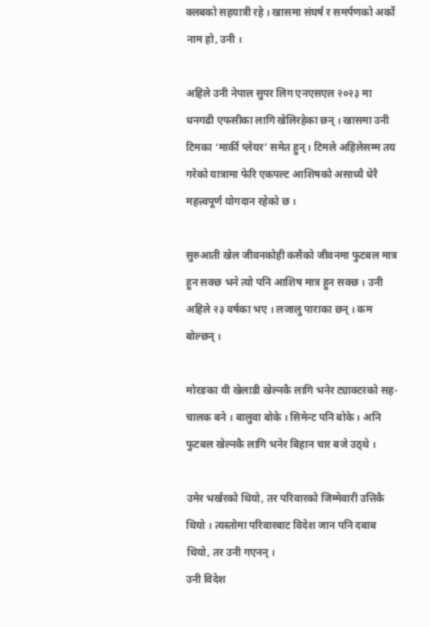क्लबको सहयात्री रहे । खासमा संघर्ष र समर्पणको अर्को नाम हो, उनी ।

अहिले उनी नेपाल सुपर लिग एनएसएल २०२३ मा धनगढी एफसीका लागि खेलिरहेका छन् । खासमा उनी टिमका ‘मार्की प्लेयर’ समेत हुन् । टिमले अहिलेसम्म तय गरेको यात्रामा फेरि एकपल्ट आशिषको असाध्यै धेरै महत्त्वपूर्ण योगदान रहेको छ ।

सुरुआती खेल जीवनकोही कसैको जीवनमा फुटबल मात्र हुन सक्छ भने त्यो पनि आशिष मात्र हुन सक्छ । उनी अहिले २३ वर्षका भए । लजालु पाराका छन् । कम बोल्छन् ।

मोरङका यी खेलाडी खेल्नकै लागि भनेर ट्याक्टरको सह-चालक बने । बालुवा बोके । सिमेन्ट पनि बोके । अनि फुटबल खेल्नकै लागि भनेर बिहान चार बजे उठ्थे ।

उमेर भर्खरको थियो, तर परिवारको जिम्मेवारी उत्तिकै थियो । त्यस्तोमा परिवारबाट विदेश जान पनि दबाब थियो, तर उनी गएनन् ।
उनी विदेश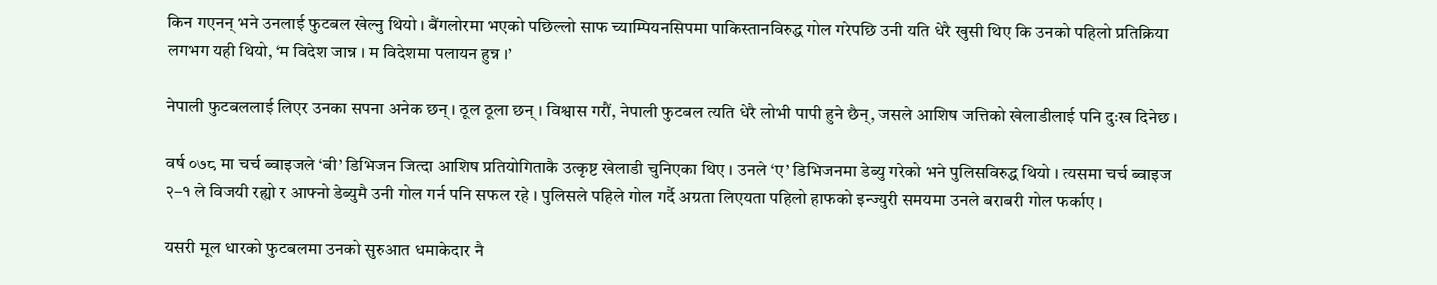किन गएनन् भने उनलाई फुटबल खेल्नु थियो । बैंगलोरमा भएको पछिल्लो साफ च्याम्पियनसिपमा पाकिस्तानविरुद्ध गोल गरेपछि उनी यति धेरै खुसी थिए कि उनको पहिलो प्रतिक्रिया लगभग यही थियो, ‘म विदेश जान्न । म विदेशमा पलायन हुन्न ।’

नेपाली फुटबललाई लिएर उनका सपना अनेक छन् । ठूल ठूला छन् । विश्वास गरौं, नेपाली फुटबल त्यति धेरै लोभी पापी हुने छैन्, जसले आशिष जत्तिको खेलाडीलाई पनि दुःख दिनेछ ।

वर्ष ०७८ मा चर्च ब्वाइजले ‘बी’ डिभिजन जित्दा आशिष प्रतियोगिताकै उत्कृष्ट खेलाडी चुनिएका थिए । उनले ‘ए’ डिभिजनमा डेब्यु गरेको भने पुलिसविरुद्ध थियो । त्यसमा चर्च ब्वाइज २–१ ले विजयी रह्यो र आफ्नो डेब्युमै उनी गोल गर्न पनि सफल रहे । पुलिसले पहिले गोल गर्दै अग्रता लिएयता पहिलो हाफको इन्ज्युरी समयमा उनले बराबरी गोल फर्काए ।

यसरी मूल धारको फुटबलमा उनको सुरुआत धमाकेदार नै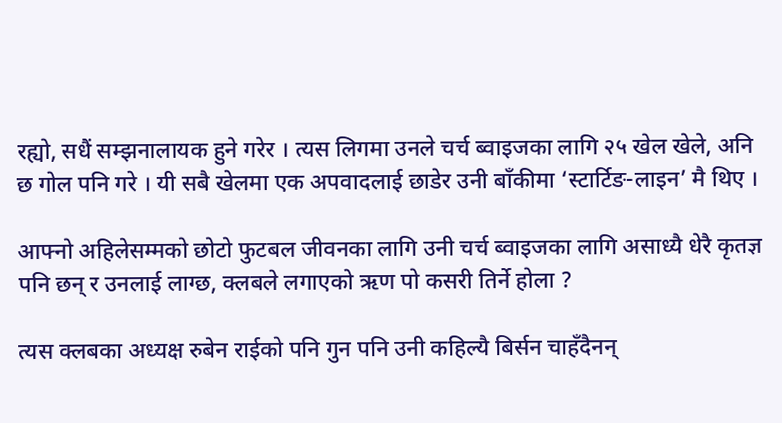रह्यो, सधैं सम्झनालायक हुने गरेर । त्यस लिगमा उनले चर्च ब्वाइजका लागि २५ खेल खेले, अनि छ गोल पनि गरे । यी सबै खेलमा एक अपवादलाई छाडेर उनी बाँकीमा ‘स्टार्टिङ-लाइन’ मै थिए ।

आफ्नो अहिलेसम्मको छोटो फुटबल जीवनका लागि उनी चर्च ब्वाइजका लागि असाध्यै धेरै कृतज्ञ पनि छन् र उनलाई लाग्छ, क्लबले लगाएको ऋण पो कसरी तिर्ने होला ?

त्यस क्लबका अध्यक्ष रुबेन राईको पनि गुन पनि उनी कहिल्यै बिर्सन चाहँदैनन्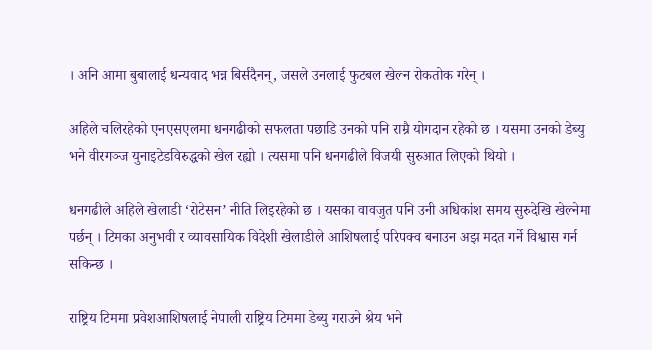। अनि आमा बुबालाई धन्यवाद भन्न बिर्सदैनन्, जसले उनलाई फुटबल खेल्न रोकतोक गरेन् ।

अहिले चलिरहेको एनएसएलमा धनगढीको सफलता पछाडि उनको पनि राम्रै योगदान रहेको छ । यसमा उनको डेब्यु भने वीरगञ्ज युनाइटेडविरुद्धको खेल रह्यो । त्यसमा पनि धनगढीले विजयी सुरुआत लिएको थियो ।

धनगढीले अहिले खेलाडी ‘रोटेसन’ नीति लिइरहेको छ । यसका वावजुत पनि उनी अधिकांश समय सुरुदेखि खेल्नेमा पर्छन् । टिमका अनुभवी र व्यावसायिक विदेशी खेलाडीले आशिषलाई परिपक्व बनाउन अझ मदत गर्ने विश्वास गर्न सकिन्छ ।

राष्ट्रिय टिममा प्रवेशआशिषलाई नेपाली राष्ट्रिय टिममा डेब्यु गराउने श्रेय भने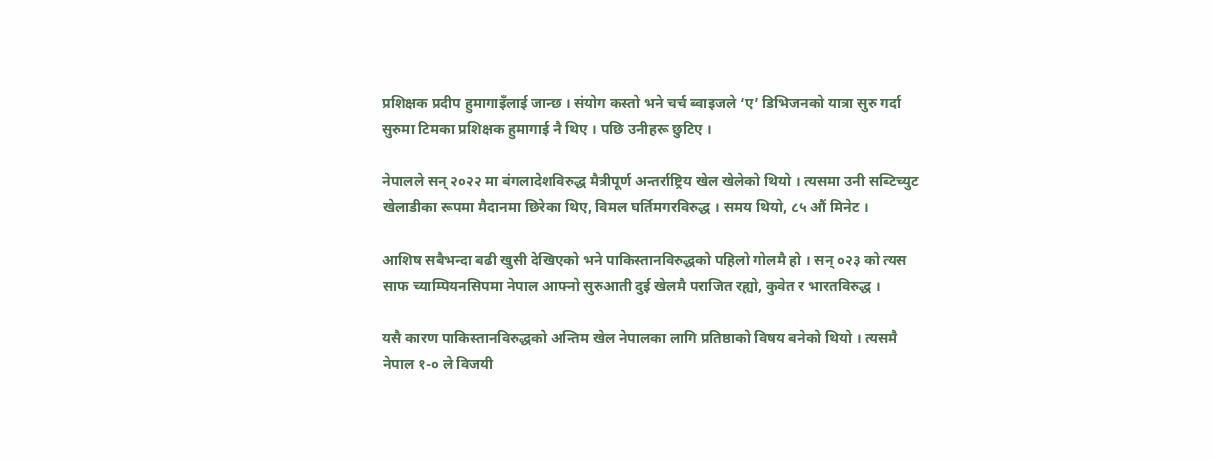प्रशिक्षक प्रदीप हुमागाइँलाई जान्छ । संयोग कस्तो भने चर्च ब्वाइजले ‘ए’ डिभिजनको यात्रा सुरु गर्दा सुरुमा टिमका प्रशिक्षक हुमागाई नै थिए । पछि उनीहरू छुटिए ।

नेपालले सन् २०२२ मा बंगलादेशविरुद्ध मैत्रीपूर्ण अन्तर्राष्ट्रिय खेल खेलेको थियो । त्यसमा उनी सब्टिच्युट खेलाडीका रूपमा मैदानमा छिरेका थिए, विमल घर्तिमगरविरुद्ध । समय थियो, ८५ औं मिनेट ।

आशिष सबैभन्दा बढी खुसी देखिएको भने पाकिस्तानविरुद्धको पहिलो गोलमै हो । सन् ०२३ को त्यस साफ च्याम्पियनसिपमा नेपाल आफ्नो सुरुआती दुई खेलमै पराजित रह्यो, कुवेत र भारतविरुद्ध ।

यसै कारण पाकिस्तानविरुद्धको अन्तिम खेल नेपालका लागि प्रतिष्ठाको विषय बनेको थियो । त्यसमै नेपाल १-० ले विजयी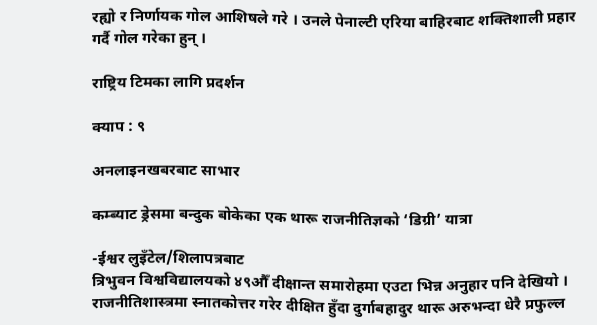रह्यो र निर्णायक गोल आशिषले गरे । उनले पेनाल्टी एरिया बाहिरबाट शक्तिशाली प्रहार गर्दै गोल गरेका हुन् ।

राष्ट्रिय टिमका लागि प्रदर्शन

क्याप : ९

अनलाइनखबरबाट साभार

कम्ब्याट ड्रेसमा बन्दुक बोकेका एक थारू राजनीतिज्ञको ‘डिग्री’ यात्रा

-ईश्वर लुइँटेल/शिलापत्रबाट
त्रिभुवन विश्वविद्यालयको ४९औँ दीक्षान्त समारोहमा एउटा भिन्न अनुहार पनि देखियो । राजनीतिशास्त्रमा स्नातकोत्तर गरेर दीक्षित हुँदा दुर्गाबहादुर थारू अरुभन्दा धेरै प्रफुल्ल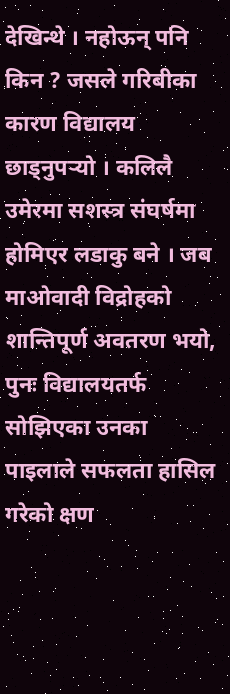देखिन्थे । नहोऊन् पनि किन ? जसले गरिबीका कारण विद्यालय छाड्नुपर्‍यो । कलिलै उमेरमा सशस्त्र संघर्षमा होमिएर लडाकु बने । जब माओवादी विद्रोहको शान्तिपूर्ण अवतरण भयो, पुनः विद्यालयतर्फ सोझिएका उनका पाइलाले सफलता हासिल गरेको क्षण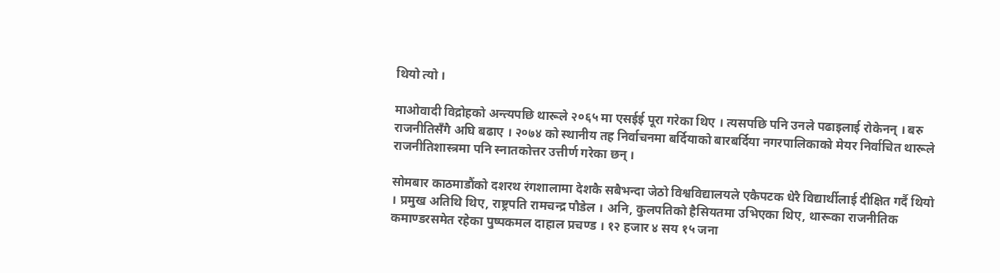थियो त्यो ।

माओवादी विद्रोहको अन्त्यपछि थारूले २०६५ मा एसईई पूरा गरेका थिए । त्यसपछि पनि उनले पढाइलाई रोकेनन् । बरु राजनीतिसँगै अघि बढाए । २०७४ को स्थानीय तह निर्वाचनमा बर्दियाको बारबर्दिया नगरपालिकाको मेयर निर्वाचित थारूले राजनीतिशास्त्रमा पनि स्नातकोत्तर उत्तीर्ण गरेका छन् ।

सोमबार काठमाडौंको दशरथ रंगशालामा देशकै सबैभन्दा जेठो विश्वविद्यालयले एकैपटक धेरै विद्यार्थीलाई दीक्षित गर्दै थियो । प्रमुख अतिथि थिए, राष्ट्रपति रामचन्द्र पौडेल । अनि, कुलपतिको हैसियतमा उभिएका थिए, थारूका राजनीतिक कमाण्डरसमेत रहेका पुष्पकमल दाहाल प्रचण्ड । १२ हजार ४ सय १५ जना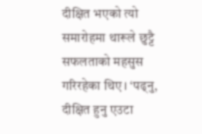दीक्षित भएको त्यो समारोहमा थारूले छुट्टै सफलताको महसुस गरिरहेका थिए । ‘पढ्नु, दीक्षित हुनु एउटा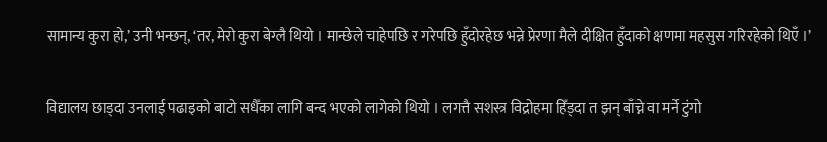सामान्य कुरा हो,’ उनी भन्छन्, ‘तर, मेरो कुरा बेग्लै थियो । मान्छेले चाहेपछि र गरेपछि हुँदोरहेछ भन्ने प्रेरणा मैले दीक्षित हुँदाको क्षणमा महसुस गरिरहेको थिएँ ।’

विद्यालय छाड्दा उनलाई पढाइको बाटो सधैँका लागि बन्द भएको लागेको थियो । लगत्तै सशस्त्र विद्रोहमा हिँड्दा त झन् बाँच्ने वा मर्ने टुंगो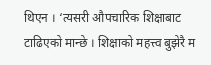थिएन । ‘त्यसरी औपचारिक शिक्षाबाट टाढिएको मान्छे । शिक्षाको महत्त्व बुझेरै म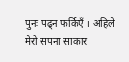पुनः पढ्न फर्किएँ । अहिले मेरो सपना साकार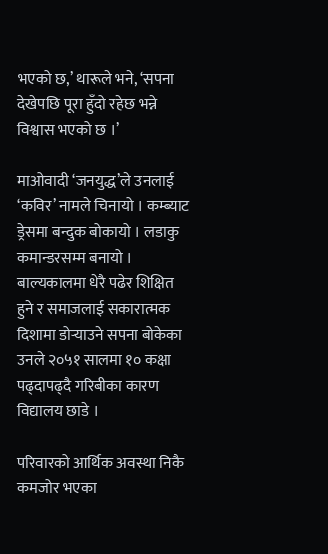भएको छ,’ थारूले भने, ‘सपना देखेपछि पूरा हुँदो रहेछ भन्ने विश्वास भएको छ ।’

माओवादी ‘जनयुद्ध’ले उनलाई ‘कविर’ नामले चिनायो । कम्ब्याट ड्रेसमा बन्दुक बोकायो । लडाकु कमान्डरसम्म बनायो । बाल्यकालमा धेरै पढेर शिक्षित हुने र समाजलाई सकारात्मक दिशामा डोर्‍याउने सपना बोकेका उनले २०५१ सालमा १० कक्षा पढ्दापढ्दै गरिबीका कारण विद्यालय छाडे ।

परिवारको आर्थिक अवस्था निकै कमजोर भएका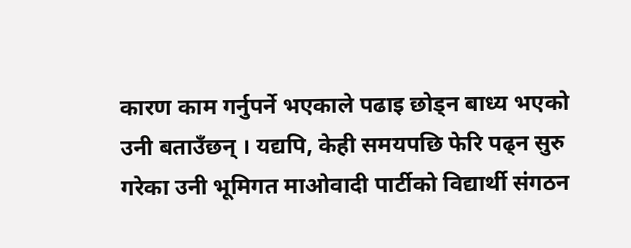कारण काम गर्नुपर्ने भएकाले पढाइ छोड्न बाध्य भएको उनी बताउँछन् । यद्यपि, केही समयपछि फेरि पढ्न सुरु गरेका उनी भूमिगत माओवादी पार्टीको विद्यार्थी संगठन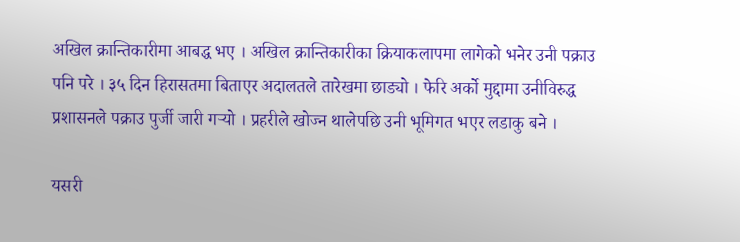अखिल क्रान्तिकारीमा आबद्ध भए । अखिल क्रान्तिकारीका क्रियाकलापमा लागेको भनेर उनी पक्राउ पनि परे । ३५ दिन हिरासतमा बिताएर अदालतले तारेखमा छाड्यो । फेरि अर्को मुद्दामा उनीविरुद्ध प्रशासनले पक्राउ पुर्जी जारी गर्‍यो । प्रहरीले खोज्न थालेपछि उनी भूमिगत भएर लडाकु बने ।

यसरी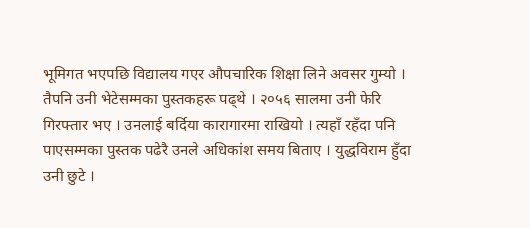भूमिगत भएपछि विद्यालय गएर औपचारिक शिक्षा लिने अवसर गुम्यो । तैपनि उनी भेटेसम्मका पुस्तकहरू पढ्थे । २०५६ सालमा उनी फेरि गिरफ्तार भए । उनलाई बर्दिया कारागारमा राखियो । त्यहाँ रहँदा पनि पाएसम्मका पुस्तक पढेरै उनले अधिकांश समय बिताए । युद्धविराम हुँदा उनी छुटे ।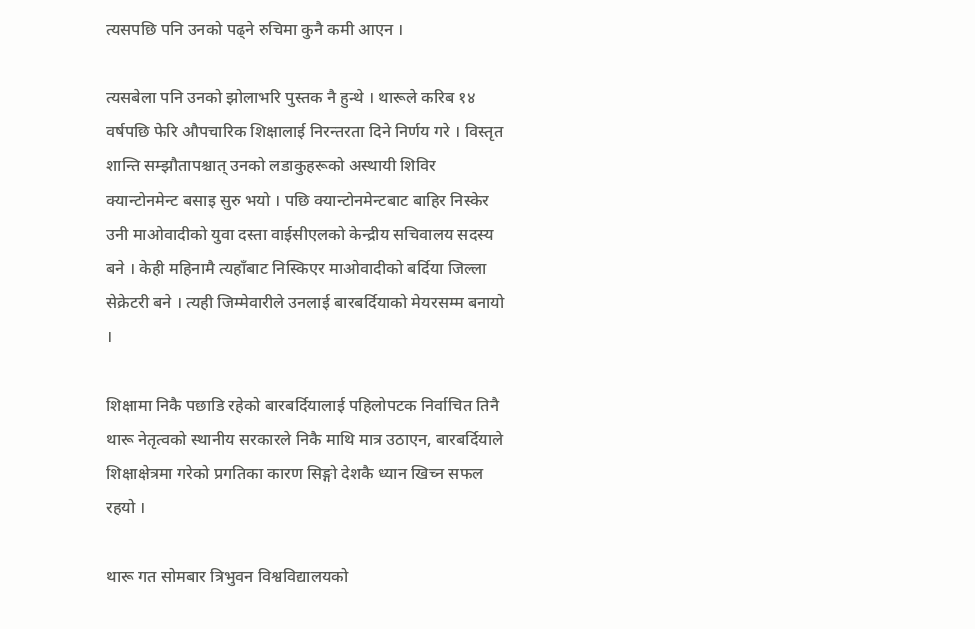त्यसपछि पनि उनको पढ्ने रुचिमा कुनै कमी आएन ।

त्यसबेला पनि उनको झोलाभरि पुस्तक नै हुन्थे । थारूले करिब १४ वर्षपछि फेरि औपचारिक शिक्षालाई निरन्तरता दिने निर्णय गरे । विस्तृत शान्ति सम्झौतापश्चात् उनको लडाकुहरूको अस्थायी शिविर क्यान्टोनमेन्ट बसाइ सुरु भयो । पछि क्यान्टोनमेन्टबाट बाहिर निस्केर उनी माओवादीको युवा दस्ता वाईसीएलको केन्द्रीय सचिवालय सदस्य बने । केही महिनामै त्यहाँबाट निस्किएर माओवादीको बर्दिया जिल्ला सेक्रेटरी बने । त्यही जिम्मेवारीले उनलाई बारबर्दियाको मेयरसम्म बनायो ।

शिक्षामा निकै पछाडि रहेको बारबर्दियालाई पहिलोपटक निर्वाचित तिनै थारू नेतृत्वको स्थानीय सरकारले निकै माथि मात्र उठाएन, बारबर्दियाले शिक्षाक्षेत्रमा गरेको प्रगतिका कारण सिङ्गो देशकै ध्यान खिच्न सफल रहयो ।

थारू गत सोमबार त्रिभुवन विश्वविद्यालयको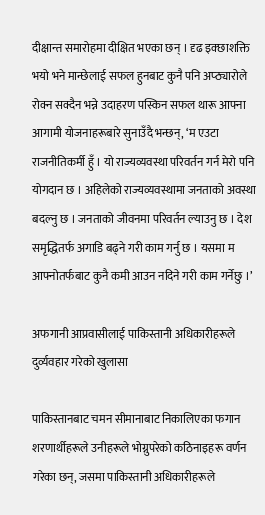दीक्षान्त समारोहमा दीक्षित भएका छन् । दृढ इक्छाशक्ति भयो भने मान्छेलाई सफल हुनबाट कुनै पनि अप्ठ्यारोले रोक्न सक्दैन भन्ने उदाहरण पस्किन सफल थारू आफ्ना आगामी योजनाहरूबारे सुनाउँदै भन्छन्, ‘म एउटा राजनीतिकर्मी हुँ । यो राज्यव्यवस्था परिवर्तन गर्न मेरो पनि योगदान छ । अहिलेको राज्यव्यवस्थामा जनताको अवस्था बदल्नु छ । जनताको जीवनमा परिवर्तन ल्याउनु छ । देश समृद्धितर्फ अगाडि बढ्ने गरी काम गर्नु छ । यसमा म आफ्नोतर्फबाट कुनै कमी आउन नदिने गरी काम गर्नेछु ।’

अफगानी आप्रवासीलाई पाकिस्तानी अधिकारीहरूले दुर्व्यवहार गरेको खुलासा

पाकिस्तानबाट चमन सीमानाबाट निकालिएका फगान शरणार्थीहरूले उनीहरूले भोग्नुपरेको कठिनाइहरू वर्णन गरेका छन्, जसमा पाकिस्तानी अधिकारीहरूले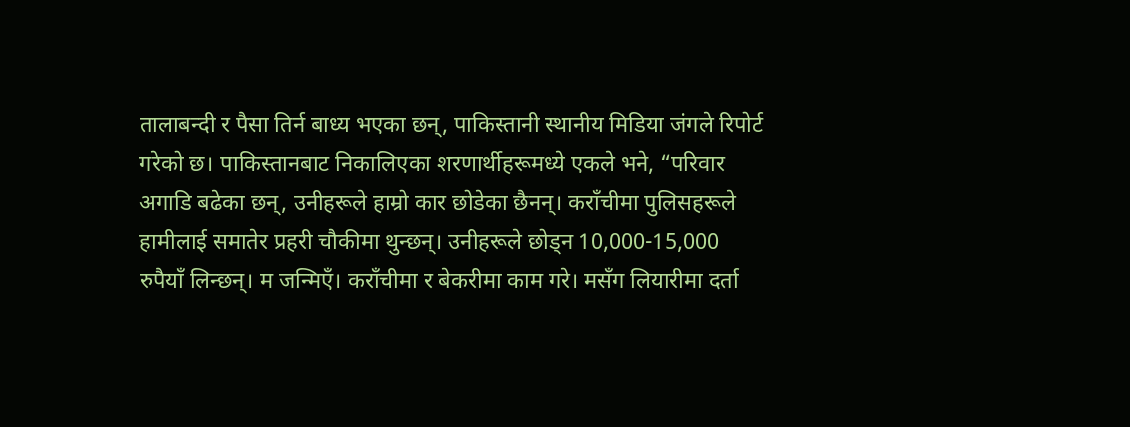तालाबन्दी र पैसा तिर्न बाध्य भएका छन्, पाकिस्तानी स्थानीय मिडिया जंगले रिपोर्ट गरेको छ। पाकिस्तानबाट निकालिएका शरणार्थीहरूमध्ये एकले भने, “परिवार अगाडि बढेका छन्, उनीहरूले हाम्रो कार छोडेका छैनन्। कराँचीमा पुलिसहरूले हामीलाई समातेर प्रहरी चौकीमा थुन्छन्। उनीहरूले छोड्न 10,000-15,000 रुपैयाँ लिन्छन्। म जन्मिएँ। कराँचीमा र बेकरीमा काम गरे। मसँग लियारीमा दर्ता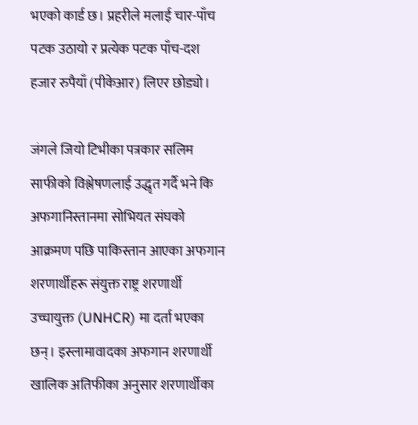भएको कार्ड छ। प्रहरीले मलाई चार-पाँच पटक उठायो र प्रत्येक पटक पाँच-दश हजार रुपैयाँ (पीकेआर) लिएर छोड्यो।

जंगले जियो टिभीका पत्रकार सलिम साफीको विश्लेषणलाई उद्धृत गर्दै भने कि अफगानिस्तानमा सोभियत संघको आक्रमण पछि पाकिस्तान आएका अफगान शरणार्थीहरू संयुक्त राष्ट्र शरणार्थी उच्चायुक्त (UNHCR) मा दर्ता भएका छन्। इस्लामावादका अफगान शरणार्थी खालिक अतिफीका अनुसार शरणार्थीका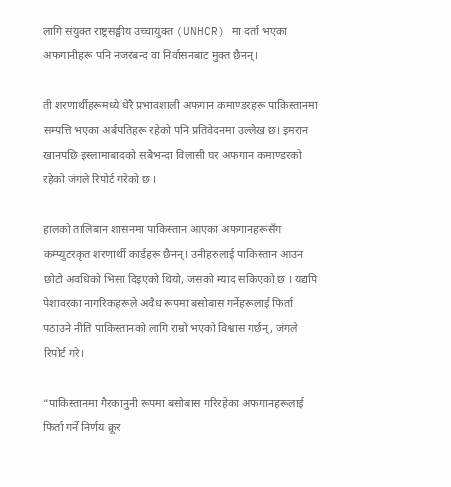लागि संयुक्त राष्ट्रसङ्घीय उच्चायुक्त (UNHCR) मा दर्ता भएका अफगानीहरू पनि नजरबन्द वा निर्वासनबाट मुक्त छैनन्।

ती शरणार्थीहरूमध्ये धेरै प्रभावशाली अफगान कमाण्डरहरू पाकिस्तानमा सम्पत्ति भएका अर्बपतिहरू रहेको पनि प्रतिवेदनमा उल्लेख छ। इमरान खानपछि इस्लामाबादको सबैभन्दा विलासी घर अफगान कमाण्डरको रहेको जंगले रिपोर्ट गरेको छ ।

हालको तालिबान शासनमा पाकिस्तान आएका अफगानहरूसँग कम्प्युटरकृत शरणार्थी कार्डहरू छैनन्। उनीहरुलाई पाकिस्तान आउन छोटो अवधिको भिसा दिइएको थियो, जसको म्याद सकिएको छ । यद्यपि पेशावरका नागरिकहरूले अवैध रूपमा बसोबास गर्नेहरूलाई फिर्ता पठाउने नीति पाकिस्तानको लागि राम्रो भएको विश्वास गर्छन्, जंगले रिपोर्ट गरे।

“पाकिस्तानमा गैरकानुनी रूपमा बसोबास गरिरहेका अफगानहरूलाई फिर्ता गर्ने निर्णय क्रूर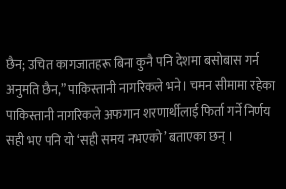छैन; उचित कागजातहरू बिना कुनै पनि देशमा बसोबास गर्न अनुमति छैन,” पाकिस्तानी नागरिकले भने। चमन सीमामा रहेका पाकिस्तानी नागरिकले अफगान शरणार्थीलाई फिर्ता गर्ने निर्णय सही भए पनि यो ‘सही समय नभएको’ बताएका छन् ।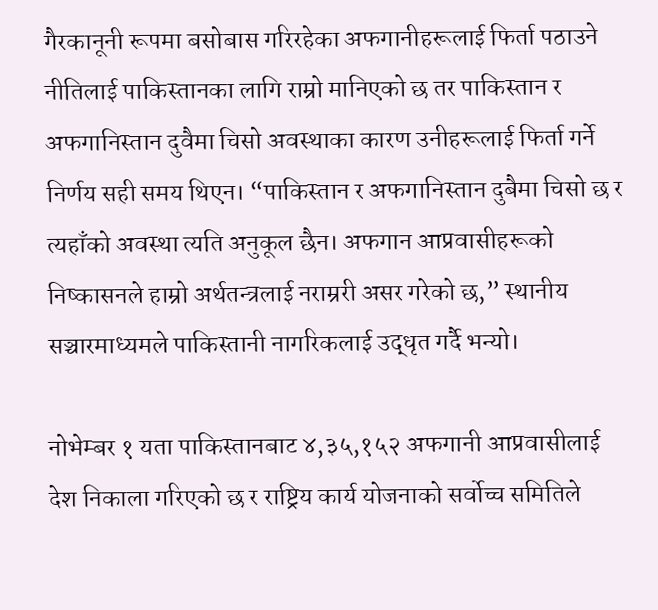गैरकानूनी रूपमा बसोबास गरिरहेका अफगानीहरूलाई फिर्ता पठाउने नीतिलाई पाकिस्तानका लागि राम्रो मानिएको छ तर पाकिस्तान र अफगानिस्तान दुवैमा चिसो अवस्थाका कारण उनीहरूलाई फिर्ता गर्ने निर्णय सही समय थिएन। “पाकिस्तान र अफगानिस्तान दुबैमा चिसो छ र त्यहाँको अवस्था त्यति अनुकूल छैन। अफगान आप्रवासीहरूको निष्कासनले हाम्रो अर्थतन्त्रलाई नराम्ररी असर गरेको छ,” स्थानीय सञ्चारमाध्यमले पाकिस्तानी नागरिकलाई उद्धृत गर्दै भन्यो।

नोभेम्बर १ यता पाकिस्तानबाट ४,३५,१५२ अफगानी आप्रवासीलाई देश निकाला गरिएको छ र राष्ट्रिय कार्य योजनाको सर्वोच्च समितिले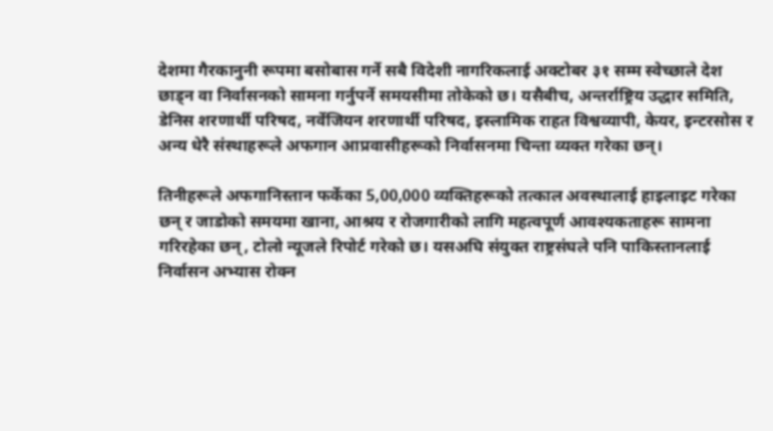देशमा गैरकानुनी रूपमा बसोबास गर्ने सबै विदेशी नागरिकलाई अक्टोबर ३१ सम्म स्वेच्छाले देश छाड्न वा निर्वासनको सामना गर्नुपर्ने समयसीमा तोकेको छ। यसैबीच, अन्तर्राष्ट्रिय उद्धार समिति, डेनिस शरणार्थी परिषद, नर्वेजियन शरणार्थी परिषद, इस्लामिक राहत विश्वव्यापी, केयर, इन्टरसोस र अन्य धेरै संस्थाहरूले अफगान आप्रवासीहरूको निर्वासनमा चिन्ता व्यक्त गरेका छन्।

तिनीहरूले अफगानिस्तान फर्केका 5,00,000 व्यक्तिहरूको तत्काल अवस्थालाई हाइलाइट गरेका छन् र जाडोको समयमा खाना, आश्रय र रोजगारीको लागि महत्वपूर्ण आवश्यकताहरू सामना गरिरहेका छन्, टोलो न्यूजले रिपोर्ट गरेको छ। यसअघि संयुक्त राष्ट्रसंघले पनि पाकिस्तानलाई निर्वासन अभ्यास रोक्न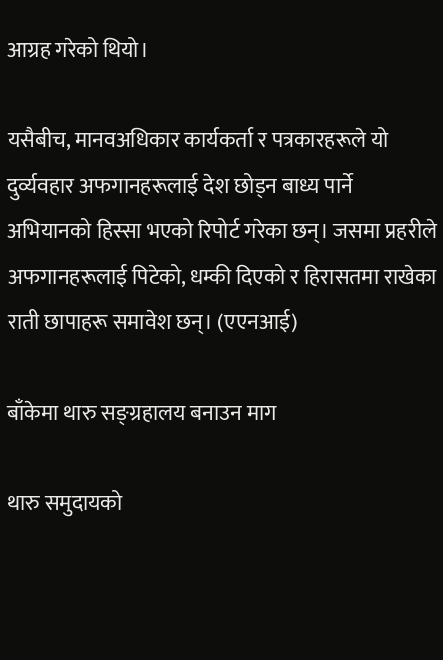आग्रह गरेको थियो।

यसैबीच, मानवअधिकार कार्यकर्ता र पत्रकारहरूले यो दुर्व्यवहार अफगानहरूलाई देश छोड्न बाध्य पार्ने अभियानको हिस्सा भएको रिपोर्ट गरेका छन्। जसमा प्रहरीले अफगानहरूलाई पिटेको, धम्की दिएको र हिरासतमा राखेका राती छापाहरू समावेश छन्। (एएनआई)

बाँकेमा थारु सङ्ग्रहालय बनाउन माग

थारु समुदायको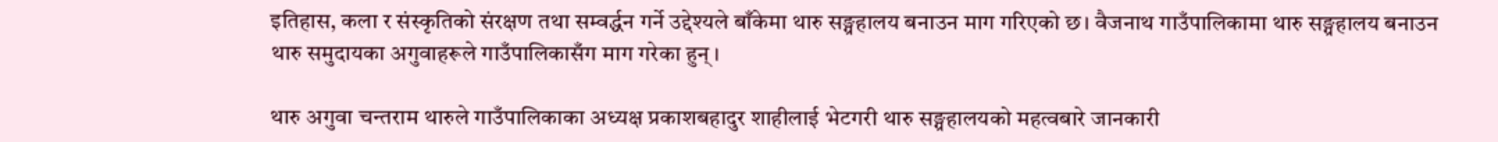इतिहास, कला र संस्कृतिको संरक्षण तथा सम्वर्द्धन गर्ने उद्देश्यले बाँकेमा थारु सङ्ग्रहालय बनाउन माग गरिएको छ। वैजनाथ गाउँपालिकामा थारु सङ्ग्रहालय बनाउन थारु समुदायका अगुवाहरूले गाउँपालिकासँग माग गरेका हुन्।

थारु अगुवा चन्तराम थारुले गाउँपालिकाका अध्यक्ष प्रकाशबहादुर शाहीलाई भेटगरी थारु सङ्ग्रहालयको महत्वबारे जानकारी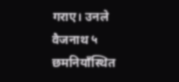गराए। उनले वैजनाथ ५ छमनियाँस्थित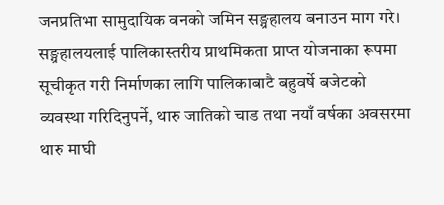जनप्रतिभा सामुदायिक वनको जमिन सङ्ग्रहालय बनाउन माग गरे। सङ्ग्रहालयलाई पालिकास्तरीय प्राथमिकता प्राप्त योजनाका रूपमा सूचीकृत गरी निर्माणका लागि पालिकाबाटै बहुवर्षे बजेटको व्यवस्था गरिदिनुपर्ने, थारु जातिको चाड तथा नयाँ वर्षका अवसरमा थारु माघी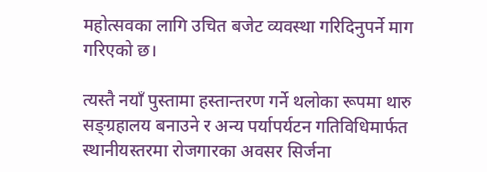महोत्सवका लागि उचित बजेट व्यवस्था गरिदिनुपर्ने माग गरिएको छ।

त्यस्तै नयाँ पुस्तामा हस्तान्तरण गर्ने थलोका रूपमा थारु सङ्ग्रहालय बनाउने र अन्य पर्यापर्यटन गतिविधिमार्फत स्थानीयस्तरमा रोजगारका अवसर सिर्जना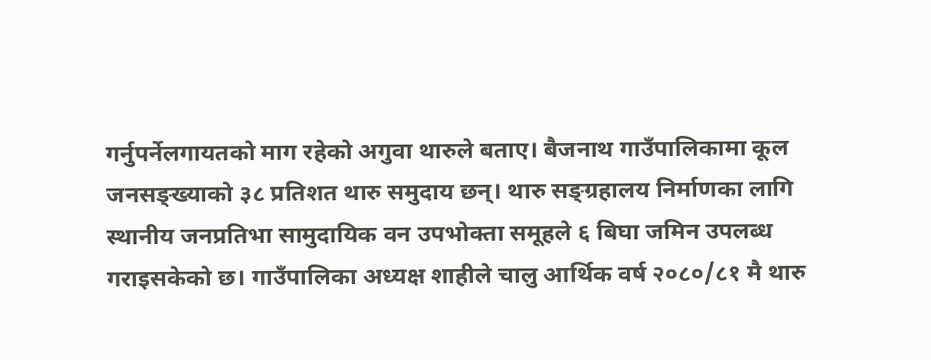गर्नुपर्नेलगायतको माग रहेको अगुवा थारुले बताए। बैजनाथ गाउँपालिकामा कूल जनसङ्ख्याको ३८ प्रतिशत थारु समुदाय छन्। थारु सङ्ग्रहालय निर्माणका लागि स्थानीय जनप्रतिभा सामुदायिक वन उपभोक्ता समूहले ६ बिघा जमिन उपलब्ध गराइसकेको छ। गाउँपालिका अध्यक्ष शाहीले चालु आर्थिक वर्ष २०८०/८१ मै थारु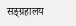सङ्ग्रहालय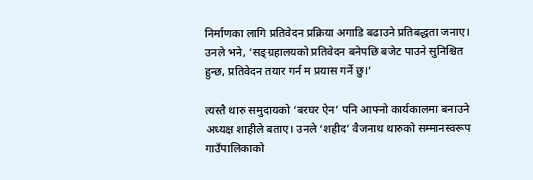निर्माणका लागि प्रतिवेदन प्रक्रिया अगाडि बढाउने प्रतिबद्धता जनाए। उनले भने, ‘सङ्ग्रहालयको प्रतिवेदन बनेपछि बजेट पाउने सुनिश्चित हुन्छ, प्रतिवेदन तयार गर्न म प्रयास गर्ने छु।’

त्यस्तै थारु समुदायको ‘बरघर ऐन’ पनि आफ्नो कार्यकालमा बनाउने अध्यक्ष शाहीले बताए। उनले ‘शहीद’ वैजनाथ थारुको सम्मानस्वरूप गाउँपालिकाको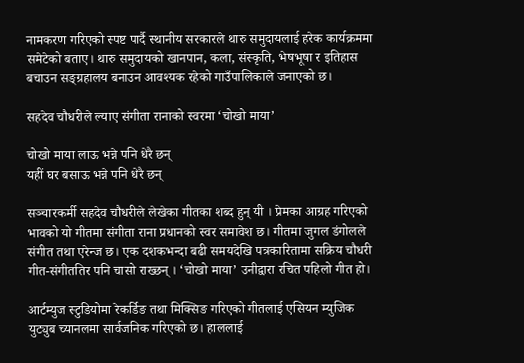नामकरण गरिएको स्पष्ट पार्दै स्थानीय सरकारले थारु समुदायलाई हरेक कार्यक्रममा समेटेको बताए। थारु समुदायको खानपान, कला, संस्कृति, भेषभूषा र इतिहास बचाउन सङ्ग्रहालय बनाउन आवश्यक रहेको गाउँपालिकाले जनाएको छ।

सहदेव चौधरीले ल्याए संगीता रानाको स्वरमा ‘चोखो माया’

चोखो माया लाऊ भन्ने पनि धेरै छन्
यहीं घर बसाऊ भन्ने पनि धेरै छन्

सञ्चारकर्मी सहदेव चौधरीले लेखेका गीतका शब्द हुन् यी । प्रेमका आग्रह गरिएको भावको यो गीतमा संगीता राना प्रधानको स्वर समावेश छ। गीतमा जुगल डंगोलले संगीत तथा एरेन्ज छ। एक दशकभन्दा बढी समयदेखि पत्रकारितामा सक्रिय चौधरी गीत-संगीततिर पनि चासो राख्छन् । ‘चोखो माया’ उनीद्वारा रचित पहिलो गीत हो।

आर्टम्युज स्टुडियोमा रेकर्डिङ तथा मिक्सिङ गरिएको गीतलाई एसियन म्युजिक युट्युब च्यानलमा सार्वजनिक गरिएको छ। हाललाई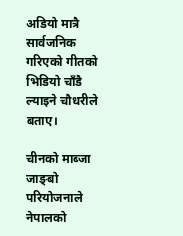अडियो मात्रै सार्वजनिक गरिएको गीतको भिडियो चाँडै ल्याइने चौधरीले बताए।

चीनको माब्जा जाङ्बो परियोजनाले नेपालको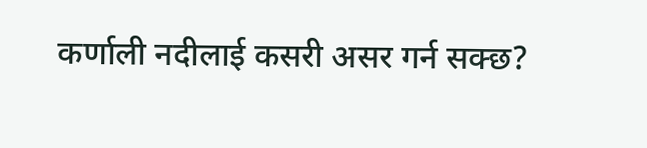कर्णाली नदीलाई कसरी असर गर्न सक्छ?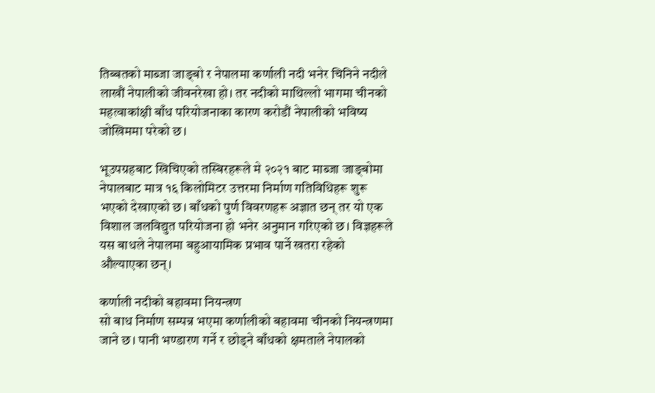तिब्बतको माब्जा जाङ्बो र नेपालमा कर्णाली नदी भनेर चिनिने नदीले लाखौं नेपालीको जीवनरेखा हो। तर नदीको माथिल्लो भागमा चीनको महत्वाकांक्षी बाँध परियोजनाका कारण करोडौं नेपालीको भविष्य जोखिममा परेको छ।

भूउपग्रहबाट खिचिएको तस्बिरहरूले मे २०२१ बाट माब्जा जाङ्बोमा नेपालबाट मात्र १६ किलोमिटर उत्तरमा निर्माण गतिविधिहरू शुरू भएको देखाएको छ। बाँधको पुर्ण विवरणहरू अज्ञात छन् तर यो एक विशाल जलविद्युत परियोजना हो भनेर अनुमान गरिएको छ। विज्ञहरूले यस बाधले नेपालमा बहुआयामिक प्रभाव पार्ने खतरा रहेको औल्याएका छन्।

कर्णाली नदीको बहावमा नियन्त्रण
सो बाध निर्माण सम्पन्न भएमा कर्णालीको बहावमा चीनको नियन्त्रणमा जाने छ। पानी भण्डारण गर्ने र छोड्ने बाँधको क्षमताले नेपालको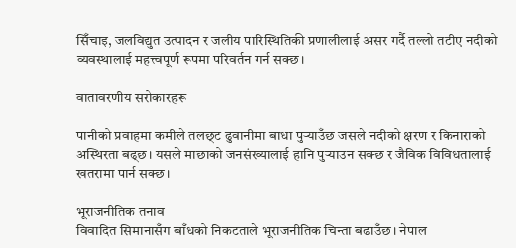सिँचाइ, जलविद्युत उत्पादन र जलीय पारिस्थितिकी प्रणालीलाई असर गर्दै तल्लो तटीए नदीको व्यवस्थालाई महत्त्वपूर्ण रूपमा परिवर्तन गर्न सक्छ।

वातावरणीय सरोकारहरू

पानीको प्रवाहमा कमीले तलछ्ट ढुवानीमा बाधा पुर्‍याउँछ जसले नदीको क्षरण र किनाराको अस्थिरता बढ्छ। यसले माछाको जनसंख्यालाई हानि पुर्‍याउन सक्छ र जैविक विविधतालाई खतरामा पार्न सक्छ।

भूराजनीतिक तनाव
विवादित सिमानासँग बाँधको निकटताले भूराजनीतिक चिन्ता बढाउँछ। नेपाल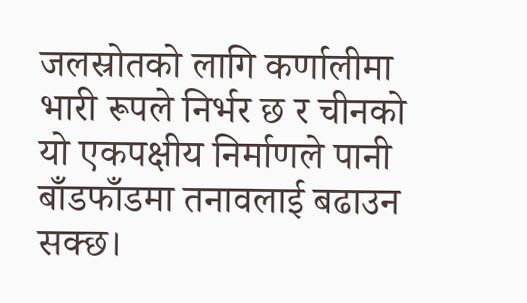जलस्रोतको लागि कर्णालीमा भारी रूपले निर्भर छ र चीनको यो एकपक्षीय निर्माणले पानी बाँडफाँडमा तनावलाई बढाउन सक्छ।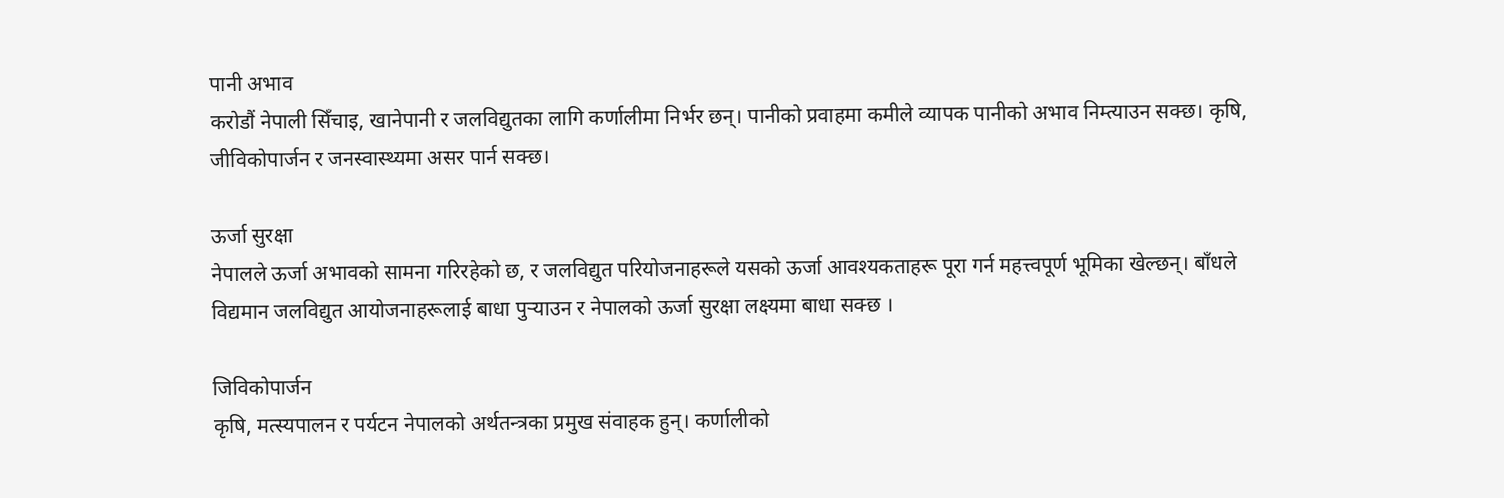पानी अभाव
करोडौं नेपाली सिँचाइ, खानेपानी र जलविद्युतका लागि कर्णालीमा निर्भर छन्। पानीको प्रवाहमा कमीले व्यापक पानीको अभाव निम्त्याउन सक्छ। कृषि, जीविकोपार्जन र जनस्वास्थ्यमा असर पार्न सक्छ।

ऊर्जा सुरक्षा
नेपालले ऊर्जा अभावको सामना गरिरहेको छ, र जलविद्युत परियोजनाहरूले यसको ऊर्जा आवश्यकताहरू पूरा गर्न महत्त्वपूर्ण भूमिका खेल्छन्। बाँधले विद्यमान जलविद्युत आयोजनाहरूलाई बाधा पुर्‍याउन र नेपालको ऊर्जा सुरक्षा लक्ष्यमा बाधा सक्छ ।

जिविकोपार्जन
कृषि, मत्स्यपालन र पर्यटन नेपालको अर्थतन्त्रका प्रमुख संवाहक हुन्। कर्णालीको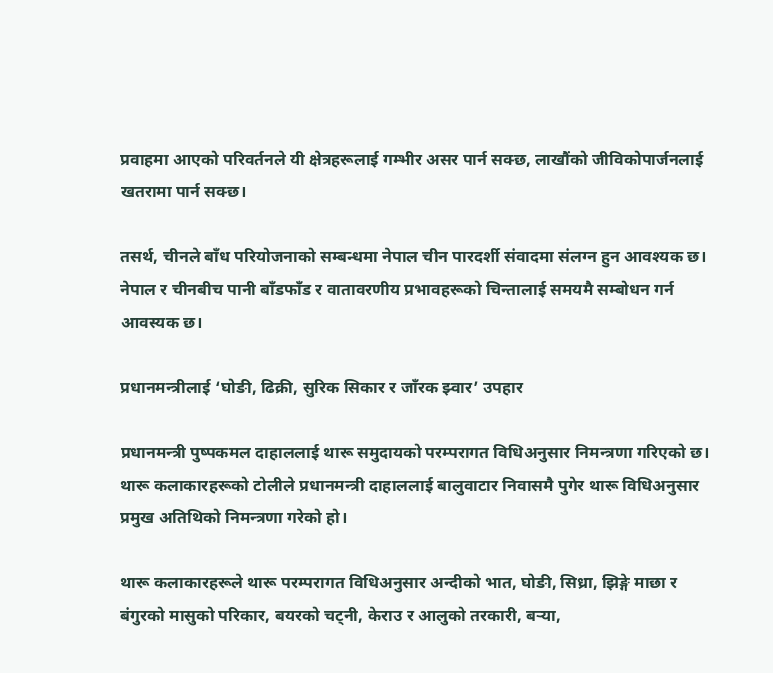प्रवाहमा आएको परिवर्तनले यी क्षेत्रहरूलाई गम्भीर असर पार्न सक्छ, लाखौंको जीविकोपार्जनलाई खतरामा पार्न सक्छ।

तसर्थ, चीनले बाँध परियोजनाको सम्बन्धमा नेपाल चीन पारदर्शी संवादमा संलग्न हुन आवश्यक छ। नेपाल र चीनबीच पानी बाँडफाँड र वातावरणीय प्रभावहरूको चिन्तालाई समयमै सम्बोधन गर्न आवस्यक छ।

प्रधानमन्त्रीलाई ‘घोङी, ढिक्री, सुरिक सिकार र जाँरक झ्वार’ उपहार

प्रधानमन्त्री पुष्पकमल दाहाललाई थारू समुदायको परम्परागत विधिअनुसार निमन्त्रणा गरिएको छ। थारू कलाकारहरूको टोलीले प्रधानमन्त्री दाहाललाई बालुवाटार निवासमै पुगेर थारू विधिअनुसार प्रमुख अतिथिको निमन्त्रणा गरेको हो।

थारू कलाकारहरूले थारू परम्परागत विधिअनुसार अन्दीको भात, घोङी, सिध्रा, झिङ्गे माछा र बंगुरको मासुको परिकार, बयरको चट्नी, केराउ र आलुको तरकारी, बर्‍या,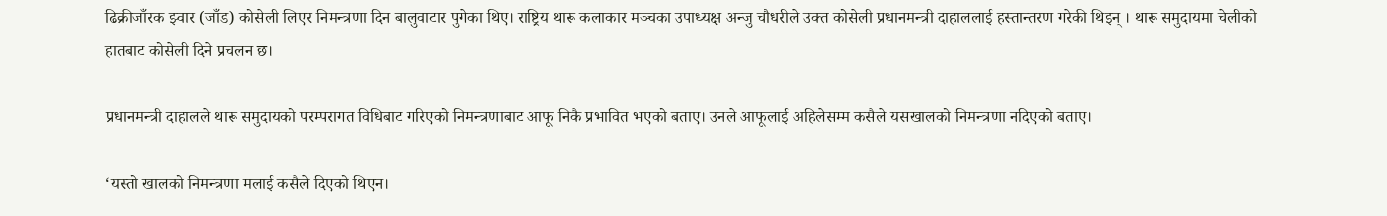ढिक्रीजाँरक झ्वार (जाँड) कोसेली लिएर निमन्त्रणा दिन बालुवाटार पुगेका थिए। राष्ट्रिय थारू कलाकार मञ्चका उपाध्यक्ष अन्जु चौधरीले उक्त कोसेली प्रधानमन्त्री दाहाललाई हस्तान्तरण गरेकी थिइन् । थारू समुदायमा चेलीको हातबाट कोसेली दिने प्रचलन छ।

प्रधानमन्त्री दाहालले थारू समुदायको परम्परागत विधिबाट गरिएको निमन्त्रणाबाट आफू निकै प्रभावित भएको बताए। उनले आफूलाई अहिलेसम्म कसैले यसखालको निमन्त्रणा नदिएको बताए।

‘यस्तो खालको निमन्त्रणा मलाई कसैले दिएको थिएन।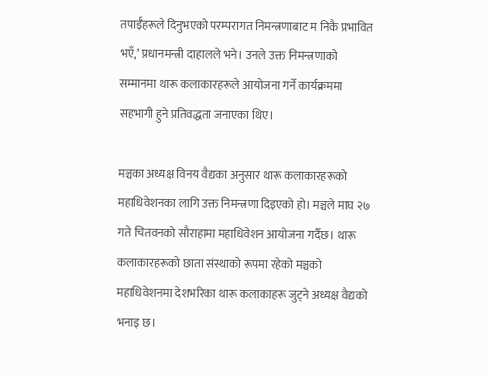तपाईँहरूले दिनुभएको परम्परागत निमन्त्रणाबाट म निकै प्रभावित भएँ,’ प्रधानमन्त्री दाहालले भने। उनले उक्त निमन्त्रणाको सम्मानमा थारू कलाकारहरूले आयोजना गर्ने कार्यक्रममा सहभागी हुने प्रतिवद्धता जनाएका थिए।

मञ्चका अध्यक्ष विनय वैद्यका अनुसार थारू कलाकारहरूको महाधिवेशनका लागि उक्त निमन्त्रणा दिइएको हो। मञ्चले माघ २७ गते चितवनको सौराहामा महाधिवेशन आयोजना गर्दैछ। थारू कलाकारहरूको छाता संस्थाको रूपमा रहेको मञ्चको महाधिवेशनमा देशभरिका थारू कलाकाहरू जुट्ने अध्यक्ष वैद्यको भनाइ छ।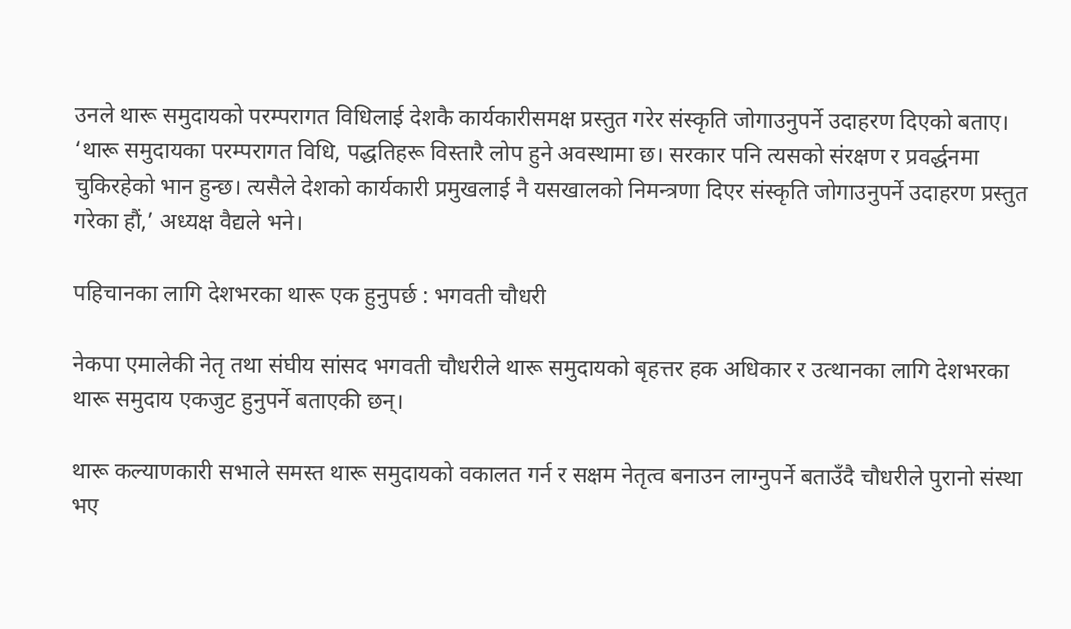उनले थारू समुदायको परम्परागत विधिलाई देशकै कार्यकारीसमक्ष प्रस्तुत गरेर संस्कृति जोगाउनुपर्ने उदाहरण दिएको बताए। ‘थारू समुदायका परम्परागत विधि, पद्धतिहरू विस्तारै लोप हुने अवस्थामा छ। सरकार पनि त्यसको संरक्षण र प्रवर्द्धनमा चुकिरहेको भान हुन्छ। त्यसैले देशको कार्यकारी प्रमुखलाई नै यसखालको निमन्त्रणा दिएर संस्कृति जोगाउनुपर्ने उदाहरण प्रस्तुत गरेका हौं,’ अध्यक्ष वैद्यले भने।

पहिचानका लागि देशभरका थारू एक हुनुपर्छ : भगवती चौधरी

नेकपा एमालेकी नेतृ तथा संघीय सांसद भगवती चौधरीले थारू समुदायको बृहत्तर हक अधिकार र उत्थानका लागि देशभरका थारू समुदाय एकजुट हुनुपर्ने बताएकी छन्।

थारू कल्याणकारी सभाले समस्त थारू समुदायको वकालत गर्न र सक्षम नेतृत्व बनाउन लाग्नुपर्ने बताउँदै चौधरीले पुरानो संस्था भए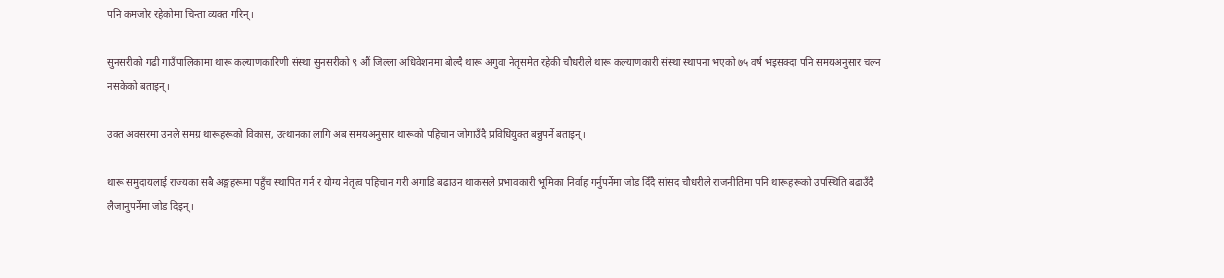पनि कमजोर रहेकोमा चिन्ता व्यक्त गरिन्।

सुनसरीको गढी गाउँपालिकामा थारू कल्याणकारिणी संस्था सुनसरीको ९ औं जिल्ला अधिवेशनमा बोल्दै थारू अगुवा नेतृसमेत रहेकी चौधरीले थारू कल्याणकारी संस्था स्थापना भएको ७५ वर्ष भइसक्दा पनि समयअनुसार चल्न नसकेको बताइन्।

उक्त अवसरमा उनले समग्र थारूहरूको विकास, उत्थानका लागि अब समयअनुसार थारूको पहिचान जोगाउँदै प्रविधियुक्त बन्नुपर्ने बताइन्।

थारू समुदायलाई राज्यका सबै अङ्गहरूमा पहुँच स्थापित गर्न र योग्य नेतृत्व पहिचान गरी अगाडि बढाउन थाकसले प्रभावकारी भूमिका निर्वाह गर्नुपर्नेमा जोड दिँदै सांसद चौधरीले राजनीतिमा पनि थारूहरूको उपस्थिति बढाउँदै लैजानुपर्नेमा जोड दिइन्।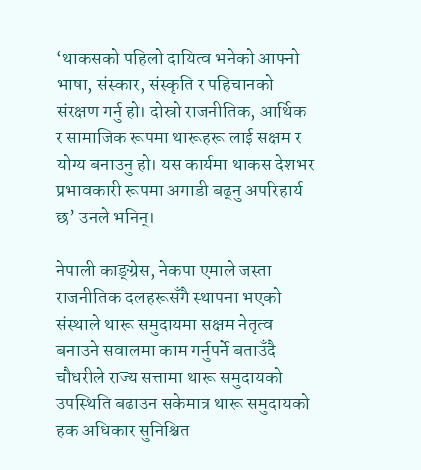‘थाकसको पहिलो दायित्व भनेको आफ्नो भाषा, संस्कार, संस्कृति र पहिचानको संरक्षण गर्नु हो। दोस्रो राजनीतिक, आर्थिक र सामाजिक रूपमा थारूहरू लाई सक्षम र योग्य बनाउनु हो। यस कार्यमा थाकस देशभर प्रभावकारी रूपमा अगाडी बढ्नु अपरिहार्य छ’ उनले भनिन्।

नेपाली काङ्ग्रेस, नेकपा एमाले जस्ता राजनीतिक दलहरूसँगै स्थापना भएको संस्थाले थारू समुदायमा सक्षम नेतृत्व बनाउने सवालमा काम गर्नुपर्ने बताउँदै चौधरीले राज्य सत्तामा थारू समुदायको उपस्थिति बढाउन सकेमात्र थारू समुदायको हक अधिकार सुनिश्चित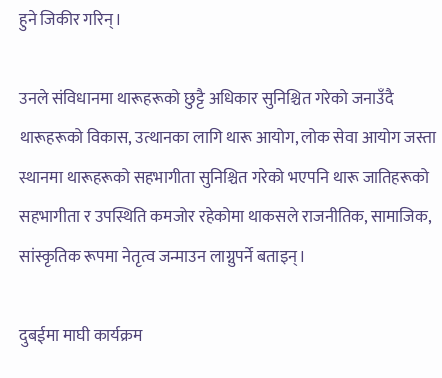हुने जिकीर गरिन्।

उनले संविधानमा थारूहरूको छुट्टै अधिकार सुनिश्चित गरेको जनाउँदै थारूहरूको विकास, उत्थानका लागि थारू आयोग, लोक सेवा आयोग जस्ता स्थानमा थारूहरूको सहभागीता सुनिश्चित गरेको भएपनि थारू जातिहरूको सहभागीता र उपस्थिति कमजोर रहेकोमा थाकसले राजनीतिक, सामाजिक, सांस्कृतिक रूपमा नेतृत्व जन्माउन लाग्नुपर्ने बताइन्।

दुबईमा माघी कार्यक्रम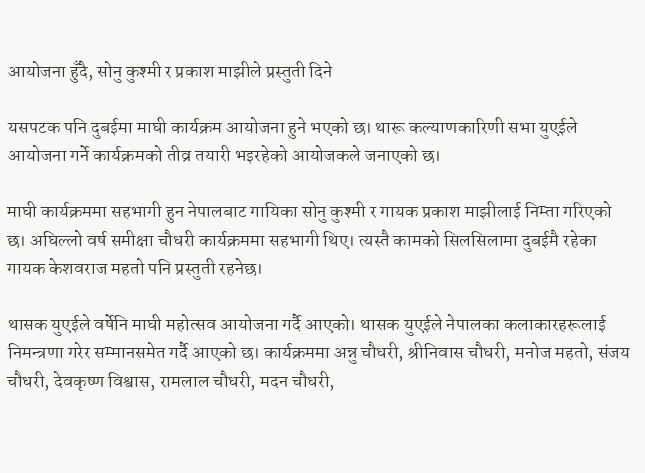आयोजना हुँदै, सोनु कुश्मी र प्रकाश माझीले प्रस्तुती दिने

यसपटक पनि दुबईमा माघी कार्यक्रम आयोजना हुने भएको छ। थारू कल्याणकारिणी सभा युएईले आयोजना गर्ने कार्यक्रमको तीव्र तयारी भइरहेको आयोजकले जनाएको छ।

माघी कार्यक्रममा सहभागी हुन नेपालबाट गायिका सोनु कुश्मी र गायक प्रकाश माझीलाई निम्ता गरिएको छ। अघिल्लो वर्ष समीक्षा चौधरी कार्यक्रममा सहभागी थिए। त्यस्तै कामको सिलसिलामा दुबईमै रहेका गायक केशवराज महतो पनि प्रस्तुती रहनेछ।

थासक युएईले वर्षेनि माघी महोत्सव आयोजना गर्दै आएको। थासक युएईले नेपालका कलाकारहरूलाई निमन्त्रणा गरेर सम्मानसमेत गर्दै आएको छ। कार्यक्रममा अन्नु चौधरी, श्रीनिवास चौधरी, मनोज महतो, संजय चौधरी, देवकृष्ण विश्वास, रामलाल चौधरी, मदन चौधरी,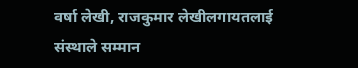वर्षा लेखी, राजकुमार लेखीलगायतलाई संस्थाले सम्मान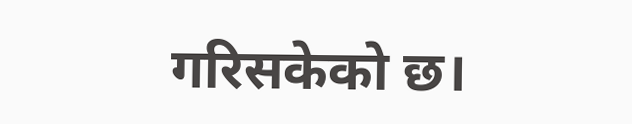गरिसकेको छ।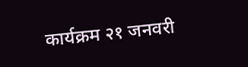कार्यक्रम २१ जनवरी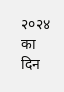२०२४ का दिन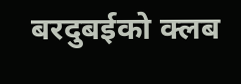बरदुबईको क्लब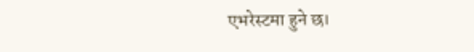एभरेस्टमा हुने छ।